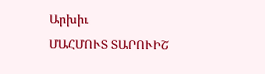Արխիւ
ՄԱՀՄՈՒՏ ՏԱՐՈՒԻՇ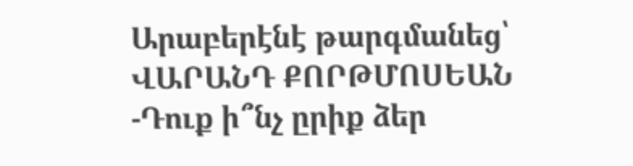Արաբերէնէ թարգմանեց՝
ՎԱՐԱՆԴ ՔՈՐԹՄՈՍԵԱՆ
-Դուք ի՞նչ ըրիք ձեր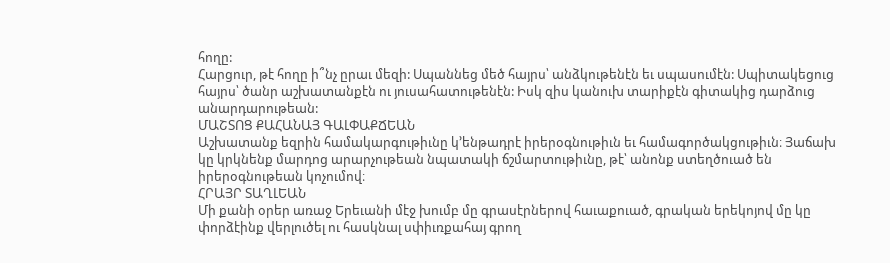հողը:
Հարցուր, թէ հողը ի՞նչ ըրաւ մեզի: Սպաննեց մեծ հայրս՝ անձկութենէն եւ սպասումէն: Սպիտակեցուց հայրս՝ ծանր աշխատանքէն ու յուսահատութենէն: Իսկ զիս կանուխ տարիքէն գիտակից դարձուց անարդարութեան:
ՄԱՇՏՈՑ ՔԱՀԱՆԱՅ ԳԱԼՓԱՔՃԵԱՆ
Աշխատանք եզրին համակարգութիւնը կ՚ենթադրէ իրերօգնութիւն եւ համագործակցութիւն։ Յաճախ կը կրկնենք մարդոց արարչութեան նպատակի ճշմարտութիւնը, թէ՝ անոնք ստեղծուած են իրերօգնութեան կոչումով։
ՀՐԱՅՐ ՏԱՂԼԵԱՆ
Մի քանի օրեր առաջ Երեւանի մէջ խումբ մը գրասէրներով հաւաքուած, գրական երեկոյով մը կը փորձէինք վերլուծել ու հասկնալ սփիւռքահայ գրող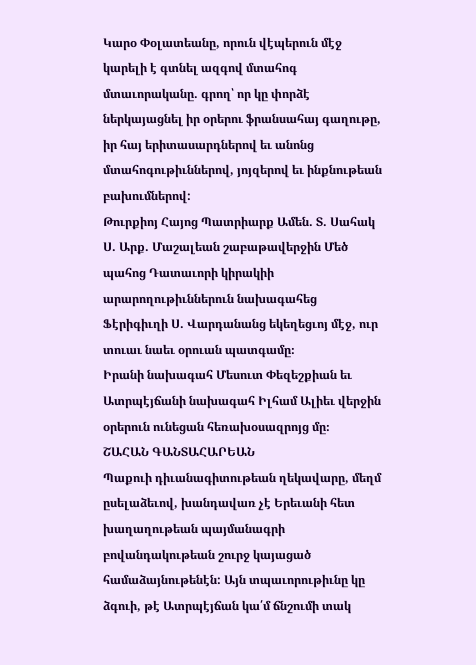Կարօ Փօլատեանը, որուն վէպերուն մէջ կարելի է գտնել ազգով մտահոգ մտաւորականը. գրող՝ որ կը փորձէ ներկայացնել իր օրերու ֆրանսահայ գաղութը, իր հայ երիտասարդներով եւ անոնց մտահոգութիւններով, յոյզերով եւ ինքնութեան բախումներով:
Թուրքիոյ Հայոց Պատրիարք Ամեն. Տ. Սահակ Ս. Արք. Մաշալեան շաբաթավերջին Մեծ պահոց Դատաւորի կիրակիի արարողութիւններուն նախագահեց Ֆէրիգիւղի Ս. Վարդանանց եկեղեցւոյ մէջ, ուր տուաւ նաեւ օրուան պատգամը։
Իրանի նախագահ Մեսուտ Փեզեշքիան եւ Ատրպէյճանի նախագահ Իլհամ Ալիեւ վերջին օրերուն ունեցան հեռախօսազրոյց մը։
ՇԱՀԱՆ ԳԱՆՏԱՀԱՐԵԱՆ
Պաքուի դիւանագիտութեան ղեկավարը, մեղմ ըսելաձեւով, խանդավառ չէ Երեւանի հետ խաղաղութեան պայմանագրի բովանդակութեան շուրջ կայացած համաձայնութենէն: Այն տպաւորութիւնը կը ձգուի, թէ Ատրպէյճան կա՛մ ճնշումի տակ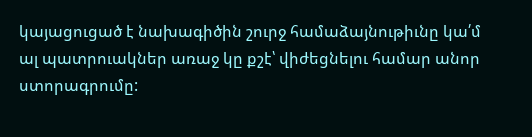կայացուցած է նախագիծին շուրջ համաձայնութիւնը կա՛մ ալ պատրուակներ առաջ կը քշէ՝ վիժեցնելու համար անոր ստորագրումը: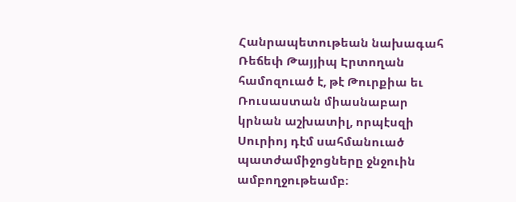Հանրապետութեան նախագահ Ռեճեփ Թայյիպ Էրտողան համոզուած է, թէ Թուրքիա եւ Ռուսաստան միասնաբար կրնան աշխատիլ, որպէսզի Սուրիոյ դէմ սահմանուած պատժամիջոցները ջնջուին ամբողջութեամբ։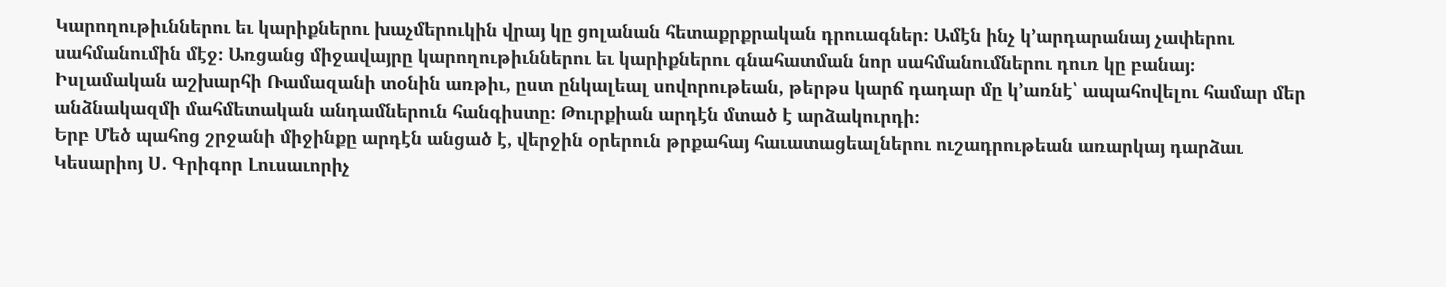Կարողութիւններու եւ կարիքներու խաչմերուկին վրայ կը ցոլանան հետաքրքրական դրուագներ։ Ամէն ինչ կ՚արդարանայ չափերու սահմանումին մէջ։ Առցանց միջավայրը կարողութիւններու եւ կարիքներու գնահատման նոր սահմանումներու դուռ կը բանայ։
Իսլամական աշխարհի Ռամազանի տօնին առթիւ, ըստ ընկալեալ սովորութեան, թերթս կարճ դադար մը կ՚առնէ՝ ապահովելու համար մեր անձնակազմի մահմետական անդամներուն հանգիստը։ Թուրքիան արդէն մտած է արձակուրդի։
Երբ Մեծ պահոց շրջանի միջինքը արդէն անցած է, վերջին օրերուն թրքահայ հաւատացեալներու ուշադրութեան առարկայ դարձաւ Կեսարիոյ Ս. Գրիգոր Լուսաւորիչ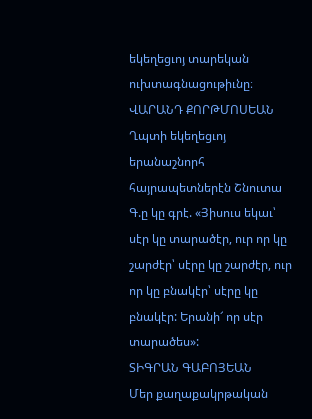եկեղեցւոյ տարեկան ուխտագնացութիւնը։
ՎԱՐԱՆԴ ՔՈՐԹՄՈՍԵԱՆ
Ղպտի եկեղեցւոյ երանաշնորհ հայրապետներէն Շնուտա Գ.ը կը գրէ. «Յիսուս եկաւ՝ սէր կը տարածէր, ուր որ կը շարժէր՝ սէրը կը շարժէր, ուր որ կը բնակէր՝ սէրը կը բնակէր: Երանի՜ որ սէր տարածես»:
ՏԻԳՐԱՆ ԳԱԲՈՅԵԱՆ
Մեր քաղաքակրթական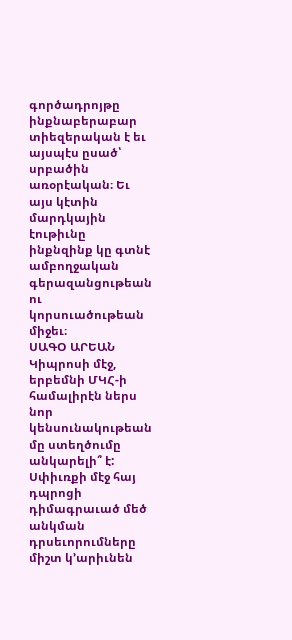գործադրոյթը ինքնաբերաբար տիեզերական է եւ այսպէս ըսած՝ սրբածին առօրէական։ Եւ այս կէտին մարդկային էութիւնը ինքնզինք կը գտնէ ամբողջական գերազանցութեան ու կորսուածութեան միջեւ։
ՍԱԳՕ ԱՐԵԱՆ
Կիպրոսի մէջ, երբեմնի ՄԿՀ-ի համալիրէն ներս նոր կենսունակութեան մը ստեղծումը անկարելի՞ է:
Սփիւռքի մէջ հայ դպրոցի դիմագրաւած մեծ անկման դրսեւորումները միշտ կ՚արիւնեն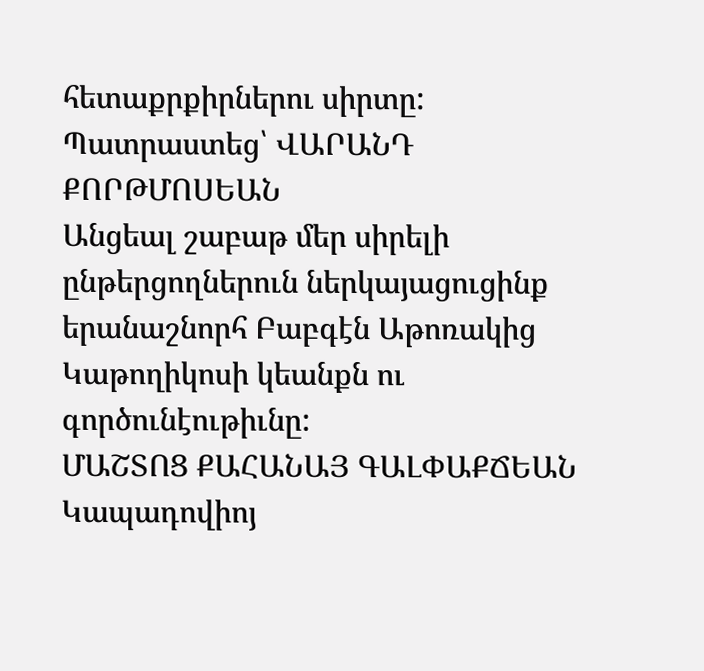հետաքրքիրներու սիրտը:
Պատրաստեց՝ ՎԱՐԱՆԴ ՔՈՐԹՄՈՍԵԱՆ
Անցեալ շաբաթ մեր սիրելի ընթերցողներուն ներկայացուցինք երանաշնորհ Բաբգէն Աթոռակից Կաթողիկոսի կեանքն ու գործունէութիւնը:
ՄԱՇՏՈՑ ՔԱՀԱՆԱՅ ԳԱԼՓԱՔՃԵԱՆ
Կապադովիոյ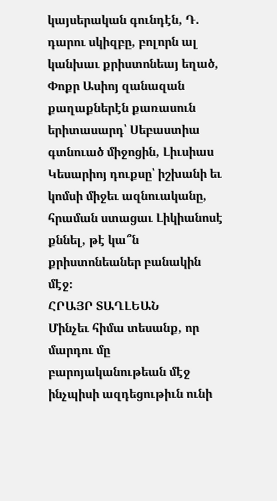կայսերական գունդէն, Դ. դարու սկիզբը, բոլորն ալ կանխաւ քրիստոնեայ եղած, Փոքր Ասիոյ զանազան քաղաքներէն քառասուն երիտասարդ՝ Սեբաստիա գտնուած միջոցին, Լիւսիաս Կեսարիոյ դուքսը՝ իշխանի եւ կոմսի միջեւ ազնուականը, հրաման ստացաւ Լիկիանոսէ քննել, թէ կա՞ն քրիստոնեաներ բանակին մէջ։
ՀՐԱՅՐ ՏԱՂԼԵԱՆ
Մինչեւ հիմա տեսանք, որ մարդու մը բարոյականութեան մէջ ինչպիսի ազդեցութիւն ունի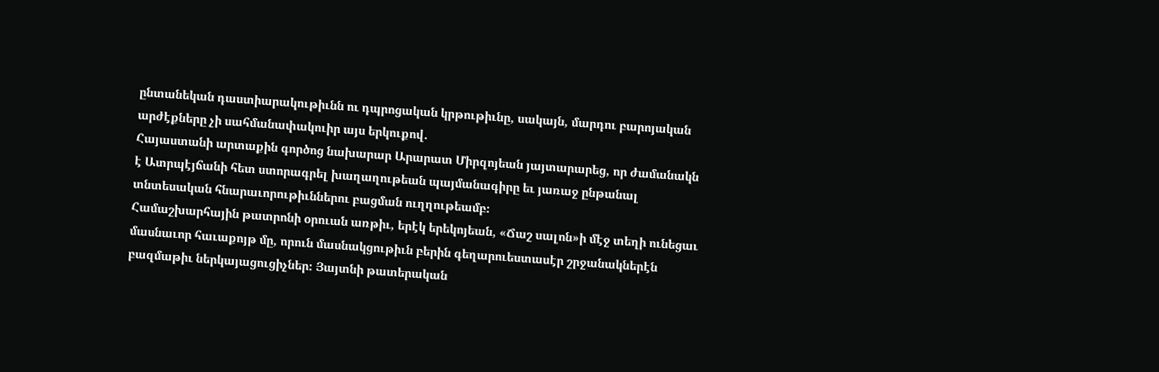ընտանեկան դաստիարակութիւնն ու դպրոցական կրթութիւնը, սակայն, մարդու բարոյական արժէքները չի սահմանափակուիր այս երկուքով.
Հայաստանի արտաքին գործոց նախարար Արարատ Միրզոյեան յայտարարեց, որ ժամանակն է Ատրպէյճանի հետ ստորագրել խաղաղութեան պայմանագիրը եւ յառաջ ընթանալ տնտեսական հնարաւորութիւններու բացման ուղղութեամբ։
Համաշխարհային թատրոնի օրուան առթիւ, երէկ երեկոյեան, «Ճաշ սալոն»ի մէջ տեղի ունեցաւ մասնաւոր հաւաքոյթ մը, որուն մասնակցութիւն բերին գեղարուեստասէր շրջանակներէն բազմաթիւ ներկայացուցիչներ։ Յայտնի թատերական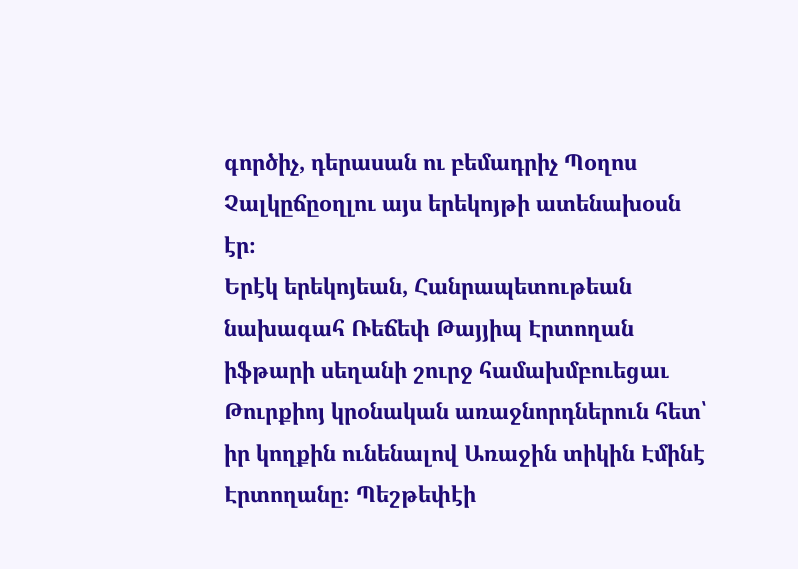գործիչ, դերասան ու բեմադրիչ Պօղոս Չալկըճըօղլու այս երեկոյթի ատենախօսն էր։
Երէկ երեկոյեան, Հանրապետութեան նախագահ Ռեճեփ Թայյիպ Էրտողան իֆթարի սեղանի շուրջ համախմբուեցաւ Թուրքիոյ կրօնական առաջնորդներուն հետ՝ իր կողքին ունենալով Առաջին տիկին Էմինէ Էրտողանը։ Պեշթեփէի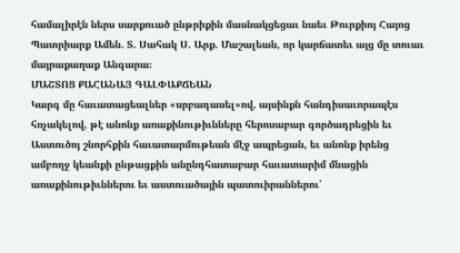համալիրէն ներս սարքուած ընթրիքին մասնակցեցաւ նաեւ Թուրքիոյ Հայոց Պատրիարք Ամեն. Տ. Սահակ Ս. Արք. Մաշալեան, որ կարճատեւ այց մը տուաւ մայրաքաղաք Անգարա։
ՄԱՇՏՈՑ ՔԱՀԱՆԱՅ ԳԱԼՓԱՔՃԵԱՆ
Կարգ մը հաւատացեալներ «սրբադասել»ով, այսինքն հանդիսաւորապէս հռչակելով, թէ անոնք առաքինութիւնները հերոսաբար գործադրեցին եւ Աստուծոյ շնորհքին հաւատարմութեան մէջ ապրեցան, եւ անոնք իրենց ամբողջ կեանքի ընթացքին անընդհատաբար հաւատարիմ մնացին առաքինութիւններու եւ աստուածային պատուիրաններու՝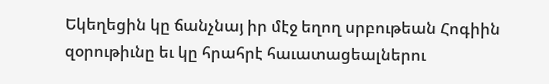Եկեղեցին կը ճանչնայ իր մէջ եղող սրբութեան Հոգիին զօրութիւնը եւ կը հրահրէ հաւատացեալներու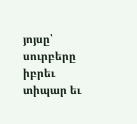յոյսը՝ սուրբերը իբրեւ տիպար եւ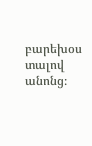բարեխօս տալով անոնց։